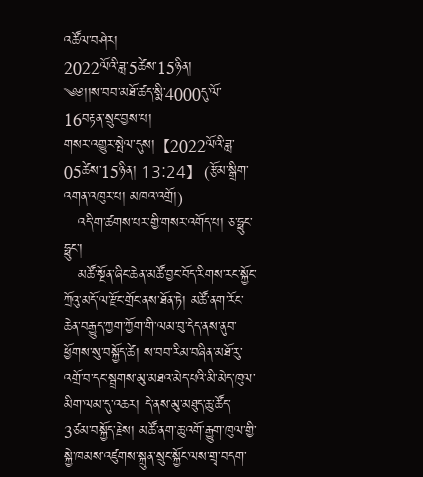འཚོལ་བཤེར།
2022ལོའི་ཟླ་5ཚེས་15ཉིན།
༄༅།།ས་བབ་མཐོ་ཚད་སྨི་4000དུ་ལོ་16བརྟན་སྲུང་བྱས་པ།
གསར་འགྱུར་སྤེལ་དུས།  【2022ལོའི་ཟླ་ 05ཚེས་15ཉིན། 13:24】   (རྩོམ་སྒྲིག་འགན་འཁུར་པ། མཁའ་འགྲོ།)
   འདི་ག་ཚགས་པར་གྱི་གསར་འགོད་པ། ཅ་ཧྥུང་ཧྥུང་།
   མཚོ་སྔོན་ཞིང་ཆེན་མཚོ་བྱང་བོད་རིགས་རང་སྐྱོང་ཀྲོའུ་མདོ་ལ་རྫོང་གྲོང་ནས་ཐོན་ཏེ། མཚོ་ནག་རོང་ཆེན་བརྒྱུད་ཀྱག་ཀྱོག་གི་ལམ་བུ་དེད་ནས་ནུབ་ཕྱོགས་སུ་བསྐྱོད་ཚེ། ས་བབ་རིམ་བཞིན་མཐོ་རུ་འགྲོ་བ་དང་སྦྲགས་མུ་མཐའ་མེད་པའི་མི་མེད་ཁུལ་མིག་ལམ་དུ་འཆར། དེ་ནས་མུ་མཐུད་ཆུ་ཚོད་3ཙམ་བསྐྱོད་རྗེས། མཚོ་ནག་ཆུ་འགོ་རྒྱུག་ཁུལ་གྱི་སྐྱེ་ཁམས་འཛུགས་སྐྲུན་སྲུང་སྐྱོང་ལས་གྲྭ་བདག་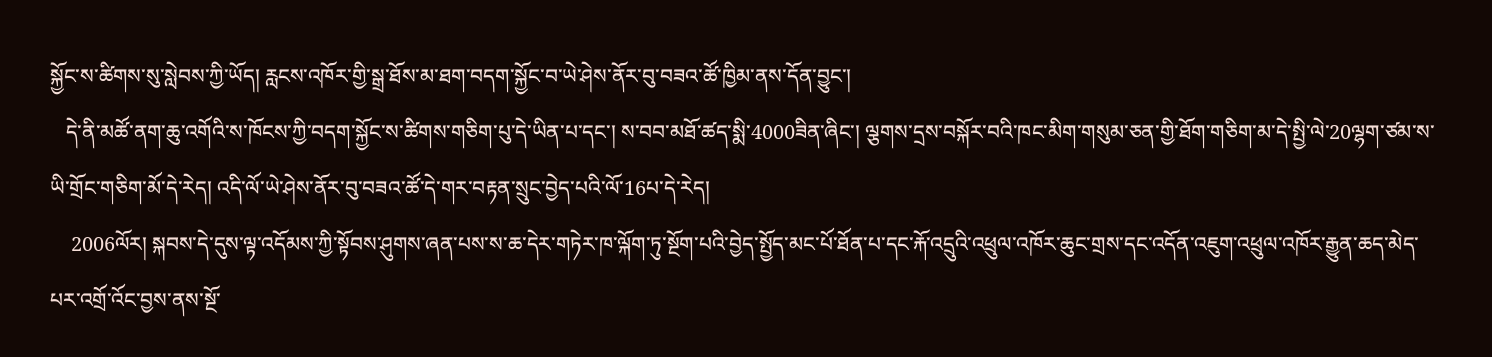སྐྱོང་ས་ཚིགས་སུ་སླེབས་ཀྱི་ཡོད། རླངས་འཁོར་གྱི་སྒྲ་ཐོས་མ་ཐག་བདག་སྐྱོང་བ་ཡེ་ཤེས་ནོར་བུ་བཟའ་ཚོ་ཁྱིམ་ནས་དོན་བྱུང་།
   དེ་ནི་མཚོ་ནག་ཆུ་འགོའི་ས་ཁོངས་ཀྱི་བདག་སྐྱོང་ས་ཚིགས་གཅིག་པུ་དེ་ཡིན་པ་དང་། ས་བབ་མཐོ་ཚད་སྨི་4000ཟིན་ཞིང་། ལྕགས་དྲས་བསྐོར་བའི་ཁང་མིག་གསུམ་ཅན་གྱི་ཐོག་གཅིག་མ་དེ་སྤྱི་ལེ་20ལྷག་ཙམ་ས་ཡི་གྲོང་གཅིག་མོ་དེ་རེད། འདི་ལོ་ཡེ་ཤེས་ནོར་བུ་བཟའ་ཚོ་དེ་གར་བརྟན་སྲུང་བྱེད་པའི་ལོ་16པ་དེ་རེད།
    2006ལོར། སྐབས་དེ་དུས་ལྟ་འདོམས་ཀྱི་སྟོབས་ཤུགས་ཞན་པས་ས་ཆ་དེར་གཏེར་ཁ་ལྐོག་ཏུ་སྔོག་པའི་བྱེད་སྤྱོད་མང་པོ་ཐོན་པ་དང་རྐོ་འདྲུའི་འཕྲུལ་འཁོར་ཆུང་གྲས་དང་འདོན་འཇུག་འཕྲུལ་འཁོར་རྒྱུན་ཆད་མེད་པར་འགྲོ་འོང་བྱས་ནས་སྔོ་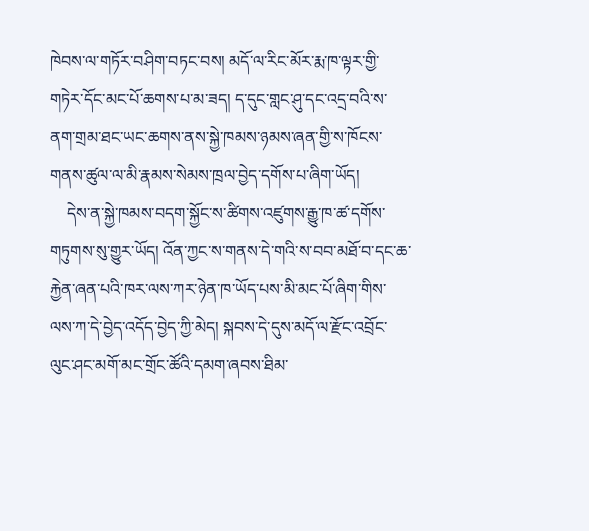ཁེབས་ལ་གཏོར་བཤིག་བཏང་བས། མདོ་ལ་རིང་མོར་རྨ་ཁ་ལྟར་གྱི་གཏེར་དོང་མང་པོ་ཆགས་པ་མ་ཟད། ད་དུང་གླང་ཤུ་དང་འདྲ་བའི་ས་ནག་གྲམ་ཐང་ཡང་ཆགས་ནས་སྐྱེ་ཁམས་ཉམས་ཞན་གྱི་ས་ཁོངས་གནས་ཚུལ་ལ་མི་རྣམས་སེམས་ཁྲལ་བྱེད་དགོས་པ་ཞིག་ཡོད།
    དེས་ན་སྐྱེ་ཁམས་བདག་སྐྱོང་ས་ཚིགས་འཛུགས་རྒྱུ་ཁ་ཚ་དགོས་གཏུགས་སུ་གྱུར་ཡོད། འོན་ཀྱང་ས་གནས་དེ་གའི་ས་བབ་མཐོ་བ་དང་ཆ་རྐྱེན་ཞན་པའི་ཁར་ལས་ཀར་ཉེན་ཁ་ཡོད་པས་མི་མང་པོ་ཞིག་གིས་ལས་ཀ་དེ་བྱེད་འདོད་བྱེད་ཀྱི་མེད། སྐབས་དེ་དུས་མདོ་ལ་རྫོང་འབྲོང་ལུང་ཤང་མགོ་མང་གྲོང་ཚོའི་དམག་ཞབས་ཐིམ་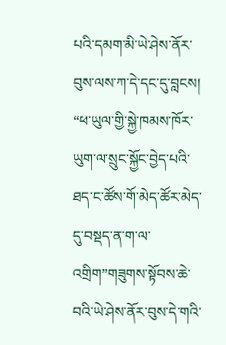པའི་དམག་མི་ཡེ་ཤེས་ནོར་བུས་ལས་ཀ་དེ་དང་དུ་བླངས། “ཕ་ཡུལ་གྱི་སྐྱེ་ཁམས་ཁོར་ཡུག་ལ་སྲུང་སྐྱོང་བྱེད་པའི་ཐད་ང་ཚོས་གོ་མེད་ཚོར་མེད་དུ་བསྡད་ན་ག་ལ་འགྲིག”གཟུགས་སྟོབས་ཆེ་བའི་ཡེ་ཤེས་ནོར་བུས་དེ་གའི་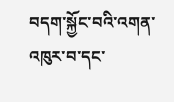བདག་སྐྱོང་བའི་འགན་འཁུར་བ་དང་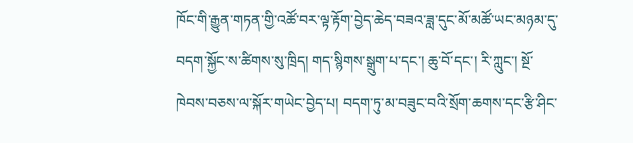ཁོང་གི་རྒྱུན་གཏན་གྱི་འཚོ་བར་ལྟ་རྟོག་བྱེད་ཆེད་བཟའ་ཟླ་དུང་མོ་མཚོ་ཡང་མཉམ་དུ་བདག་སྐྱོང་ས་ཚིགས་སུ་ཁྲིད། གད་སྙིགས་སྒྲུག་པ་དང་། ཆུ་བོ་དང་། རི་ཀླུང་། སྔོ་ཁེབས་བཅས་ལ་སྐོར་གཡེང་བྱེད་པ། བདག་ཏུ་མ་བཟུང་བའི་སྲོག་ཆགས་དང་རྩི་ཤིང་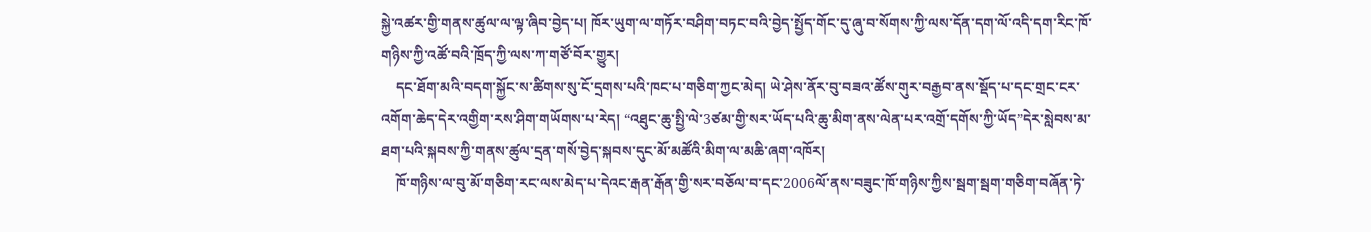སྐྱེ་འཚར་གྱི་གནས་ཚུལ་ལ་ལྟ་ཞིབ་བྱེད་པ། ཁོར་ཡུག་ལ་གཏོར་བཤིག་བཏང་བའི་བྱེད་སྤྱོད་གོང་དུ་ཞུ་བ་སོགས་ཀྱི་ལས་དོན་དག་ལོ་འདི་དག་རིང་ཁོ་གཉིས་ཀྱི་འཚོ་བའི་ཁྲོད་ཀྱི་ལས་ཀ་གཙོ་བོར་གྱུར།
    དང་ཐོག་མའི་བདག་སྐྱོང་ས་ཚིགས་སུ་ངོ་དྲགས་པའི་ཁང་པ་གཅིག་ཀྱང་མེད། ཡེ་ཤེས་ནོར་བུ་བཟའ་ཚོས་གུར་བརྒྱབ་ནས་སྡོད་པ་དང་གྲང་ངར་འགོག་ཆེད་དེར་འགྱིག་རས་ཤིག་གཡོགས་པ་རེད། “འཐུང་ཆུ་སྤྱི་ལེ་3ཙམ་གྱི་སར་ཡོད་པའི་ཆུ་མིག་ནས་ལེན་པར་འགྲོ་དགོས་ཀྱི་ཡོད”དེར་སླེབས་མ་ཐག་པའི་སྐབས་ཀྱི་གནས་ཚུལ་དྲན་གསོ་བྱེད་སྐབས་དུང་མོ་མཚོའི་མིག་ལ་མཆི་ཞག་འཁོར།
    ཁོ་གཉིས་ལ་བུ་མོ་གཅིག་རང་ལས་མེད་པ་དེའང་རྒན་རྒོན་གྱི་སར་བཅོལ་བ་དང་2006ལོ་ནས་བཟུང་ཁོ་གཉིས་ཀྱིས་སྦག་སྦག་གཅིག་བཞོན་ཏེ་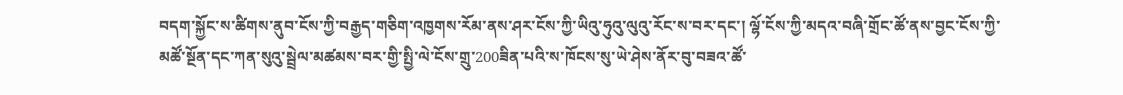བདག་སྐྱོང་ས་ཚིགས་ནུབ་ངོས་ཀྱི་བརྒྱད་གཅིག་འཁྱགས་རོམ་ནས་ཤར་ངོས་ཀྱི་ཡིའུ་ཧུའུ་ལུའུ་རོང་ས་བར་དང་། ལྷོ་ངོས་ཀྱི་མདའ་བཞི་གྲོང་ཚོ་ནས་བྱང་ངོས་ཀྱི་མཚོ་སྔོན་དང་ཀན་སུའུ་སྦྲེལ་མཚམས་བར་གྱི་སྤྱི་ལེ་ངོས་གྲུ་200ཟིན་པའི་ས་ཁོངས་སུ་ཡེ་ཤེས་ནོར་བུ་བཟའ་ཚོ་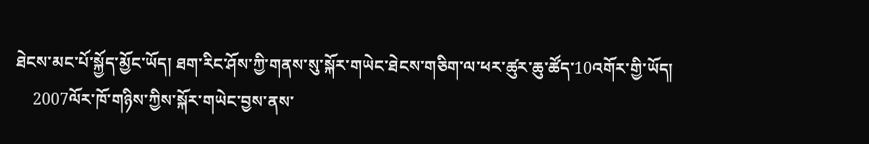ཐེངས་མང་པོ་སྐྱོད་མྱོང་ཡོད། ཐག་རིང་ཤོས་ཀྱི་གནས་སུ་སྐོར་གཡེང་ཐེངས་གཅིག་ལ་ཕར་ཚུར་ཆུ་ཚོད་10འགོར་གྱི་ཡོད།
    2007ལོར་ཁོ་གཉིས་ཀྱིས་སྐོར་གཡེང་བྱས་ནས་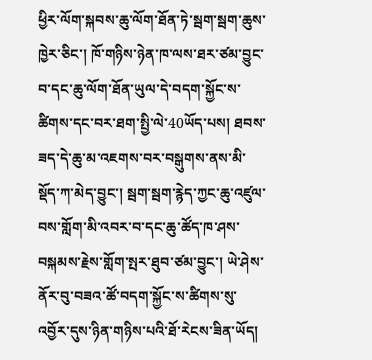ཕྱིར་ལོག་སྐབས་ཆུ་ལོག་ཐོན་ཏེ་སྦག་སྦག་ཆུས་ཁྱེར་ཅིང་། ཁོ་གཉིས་ཉེན་ཁ་ལས་ཐར་ཙམ་བྱུང་བ་དང་ཆུ་ལོག་ཐོན་ཡུལ་དེ་བདག་སྐྱོང་ས་ཚིགས་དང་བར་ཐག་སྤྱི་ལེ་40ཡོད་པས། ཐབས་ཟད་དེ་ཆུ་མ་འཇགས་བར་བསྒུགས་ནས་མི་སྡོད་ཀ་མེད་བྱུང་། སྦག་སྦག་རྙེད་ཀྱང་ཆུ་འཛུལ་བས་གློག་མི་འབར་བ་དང་ཆུ་ཚོད་ཁ་ཤས་བསྐམས་རྗེས་གློག་སྤར་ཐུབ་ཙམ་བྱུང་། ཡེ་ཤེས་ནོར་བུ་བཟའ་ཚོ་བདག་སྐྱོང་ས་ཚིགས་སུ་འབྱོར་དུས་ཉིན་གཉིས་པའི་ཐོ་རེངས་ཟིན་ཡོད།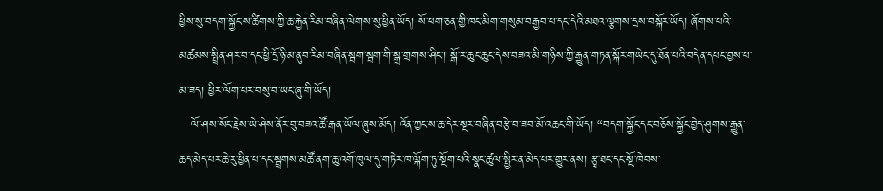ཕྱིས་སུ་བདག་སྐྱོང་ས་ཚིགས་ཀྱི་ཆ་རྐྱེན་རིམ་བཞིན་ལེགས་སུ་ཕྱིན་ཡོད། སོ་ཕག་ཅན་གྱི་ཁང་མིག་གསུམ་བརྒྱབ་པ་དང་དེའི་མཐའ་ལྕགས་དྲས་བསྐོར་ཡོད། ཞོགས་པའི་མཚམས་སྤྲིན་ཤར་བ་དང་ཕྱི་དྲོ་ཉི་མ་ནུབ་རིམ་བཞིན་སྦག་སྦག་གི་སྒྲ་གྲགས་ཤིང་། སྒོ་ར་ཆུང་ཆུང་དེས་བཟའ་མི་གཉིས་ཀྱི་རྒྱུན་གཏན་སྐོར་གཡེང་དུ་ཐོན་པའི་བདེན་དཔང་བྱས་པ་མ་ཟད། ཕྱིར་ལོག་པར་བསུ་བ་ཡང་ཞུ་གི་ཡོད།
   ལོ་ཤས་སོང་རྗེས་ཡེ་ཤེས་ནོར་བུ་བཟའ་ཚོ་རྒན་ཡོལ་ཞུས་མོད། འོན་ཀྱང་ས་ཆ་དེར་སྔར་བཞིན་བརྩེ་བ་ཟབ་མོ་འཆང་གི་ཡོད། “བདག་སྐྱོང་དང་བཅོས་སྐྱོང་བྱེད་ཤུགས་རྒྱུན་ཆད་མེད་པར་ཆེ་རུ་ཕྱིན་པ་དང་སྦྲགས་མཚོ་ནག་ཆུ་འགོ་ཁུལ་དུ་གཏེར་ཁ་ལྐོག་ཏུ་སྔོག་པའི་སྣང་ཚུལ་སྤྱིར་ན་མེད་པར་གྱུར་ནས། རྩྭ་ཐང་དང་སྔོ་ཁེབས་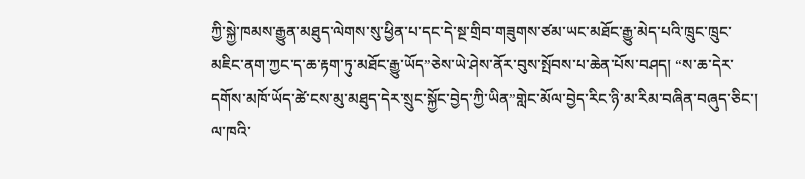ཀྱི་སྐྱེ་ཁམས་རྒྱུན་མཐུད་ལེགས་སུ་ཕྱིན་པ་དང་དེ་སྔ་གྲིབ་གཟུགས་ཙམ་ཡང་མཐོང་རྒྱུ་མེད་པའི་ཁྲུང་ཁྲུང་མཇིང་ནག་ཀྱང་ད་ཆ་རྟག་ཏུ་མཐོང་རྒྱུ་ཡོད”ཅེས་ཡེ་ཤེས་ནོར་བུས་སྤོབས་པ་ཆེན་པོས་བཤད། “ས་ཆ་དེར་དགོས་མཁོ་ཡོད་ཚེ་ངས་མུ་མཐུད་དེར་སྲུང་སྐྱོང་བྱེད་ཀྱི་ཡིན”གླེང་མོལ་བྱེད་རིང་ཉི་མ་རིམ་བཞིན་བཞུད་ཅིང་། ལ་ཁའི་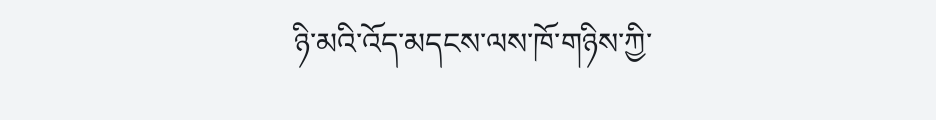ཉི་མའི་འོད་མདངས་ལས་ཁོ་གཉིས་ཀྱི་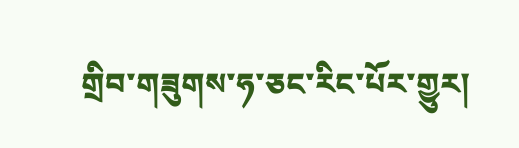གྲིབ་གཟུགས་ཧ་ཅང་རིང་པོར་གྱུར།